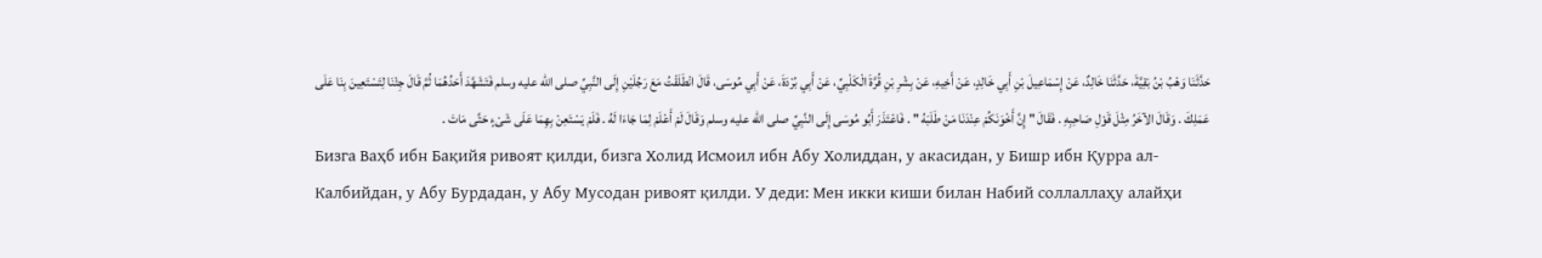حَدَّثَنَا وَهْبُ بْنُ بَقِيَّةَ، حَدَّثَنَا خَالِدٌ، عَنْ إِسْمَاعِيلَ بْنِ أَبِي خَالِدٍ، عَنْ أَخِيهِ، عَنْ بِشْرِ بْنِ قُرَّةَ الْكَلْبِيِّ، عَنْ أَبِي بُرْدَةَ، عَنْ أَبِي مُوسَى، قَالَ انْطَلَقْتُ مَعَ رَجُلَيْنِ إِلَى النَّبِيِّ صلى الله عليه وسلم فَتَشَهَّدَ أَحَدُهُمَا ثُمَّ قَالَ جِئْنَا لِتَسْتَعِينَ بِنَا عَلَى عَمَلِكَ . وَقَالَ الآخَرُ مِثْلَ قَوْلِ صَاحِبِهِ . فَقَالَ " إِنَّ أَخْوَنَكُمْ عِنْدَنَا مَنْ طَلَبَهُ " . فَاعْتَذَرَ أَبُو مُوسَى إِلَى النَّبِيِّ صلى الله عليه وسلم وَقَالَ لَمْ أَعْلَمْ لِمَا جَاءَا لَهُ . فَلَمْ يَسْتَعِنْ بِهِمَا عَلَى شَىْءٍ حَتَّى مَاتَ .
Бизга Ваҳб ибн Бақийя ривоят қилди, бизга Холид Исмоил ибн Абу Холиддан, у акасидан, у Бишр ибн Қурра ал-Калбийдан, у Абу Бурдадан, у Абу Мусодан ривоят қилди. У деди: Мен икки киши билан Набий соллаллаҳу алайҳи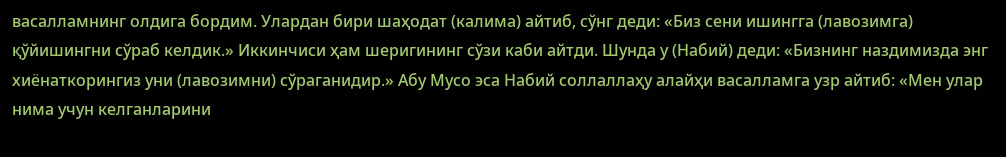васалламнинг олдига бордим. Улардан бири шаҳодат (калима) айтиб, сўнг деди: «Биз сени ишингга (лавозимга) қўйишингни сўраб келдик.» Иккинчиси ҳам шеригининг сўзи каби айтди. Шунда у (Набий) деди: «Бизнинг наздимизда энг хиёнаткорингиз уни (лавозимни) сўраганидир.» Абу Мусо эса Набий соллаллаҳу алайҳи васалламга узр айтиб: «Мен улар нима учун келганларини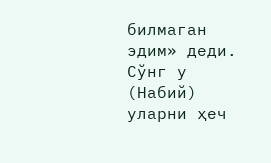билмаган эдим» деди. Сўнг у (Набий) уларни ҳеч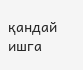қандай ишга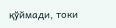қўймади, токи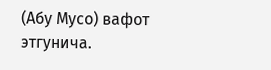(Абу Мусо) вафот этгунича.